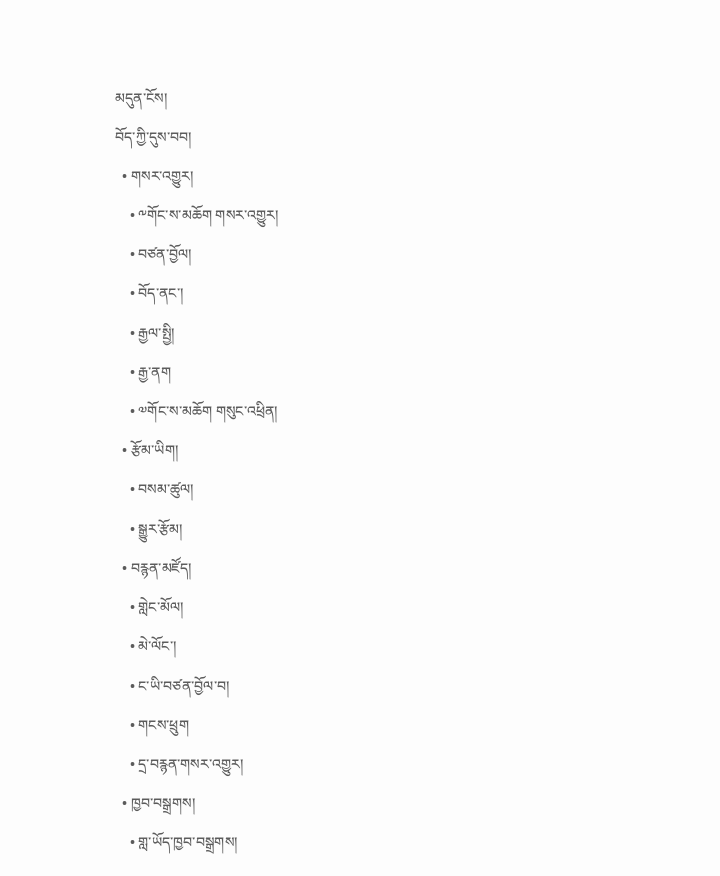མདུན་ངོས།
བོད་ཀྱི་དུས་བབ།
  • གསར་འགྱུར།
    • ༸གོང་ས་མཆོག གསར་འགྱུར།
    • བཙན་བྱོལ།
    • བོད་ནང་།
    • རྒྱལ་སྤྱི།
    • རྒྱ་ནག
    • ༧གོང་ས་མཆོག གསུང་འཕྲིན།
  • རྩོམ་ཡིག།
    • བསམ་ཚུལ།
    • སྒྱུར་རྩོམ།
  • བརྙན་མཛོད།
    • གླེང་མོལ།
    • མེ་ལོང་།
    • ང་ཡི་བཙན་བྱོལ་བ།
    • གངས་ཕྲུག
    • དྲ་བརྙན་གསར་འགྱུར།
  • ཁྱབ་བསྒྲགས།
    • གླ་ཡོད་ཁྱབ་བསྒྲགས།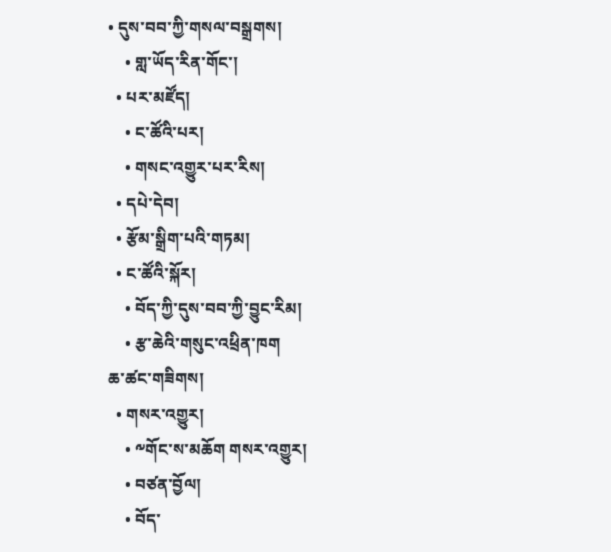• དུས་བབ་ཀྱི་གསལ་བསྒྲགས།
    • གླ་ཡོད་རིན་གོང་།
  • པར་མཛོད།
    • ང་ཚོའི་པར།
    • གསང་འགྱུར་པར་རིས།
  • དཔེ་དེབ།
  • རྩོམ་སྒྲིག་པའི་གཏམ།
  • ང་ཚོའི་སྐོར།
    • བོད་ཀྱི་དུས་བབ་ཀྱི་བྱུང་རིམ།
    • རྩ་ཆེའི་གསུང་འཕྲིན་ཁག
ཆ་ཚང་གཟིགས།
  • གསར་འགྱུར།
    • ༸གོང་ས་མཆོག གསར་འགྱུར།
    • བཙན་བྱོལ།
    • བོད་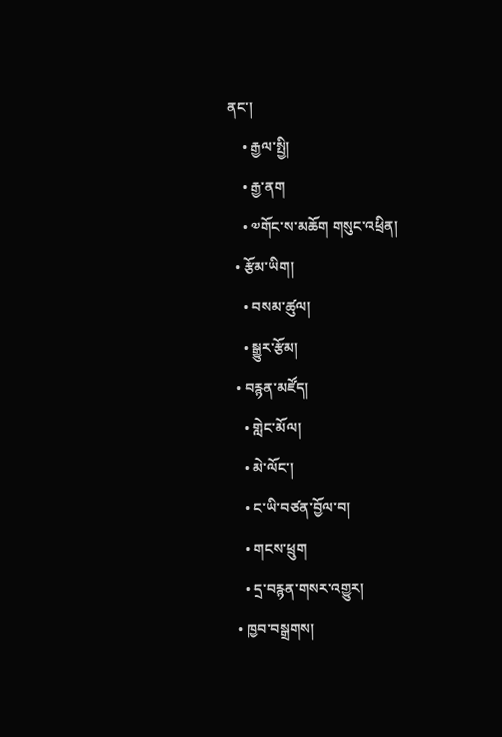ནང་།
    • རྒྱལ་སྤྱི།
    • རྒྱ་ནག
    • ༧གོང་ས་མཆོག གསུང་འཕྲིན།
  • རྩོམ་ཡིག།
    • བསམ་ཚུལ།
    • སྒྱུར་རྩོམ།
  • བརྙན་མཛོད།
    • གླེང་མོལ།
    • མེ་ལོང་།
    • ང་ཡི་བཙན་བྱོལ་བ།
    • གངས་ཕྲུག
    • དྲ་བརྙན་གསར་འགྱུར།
  • ཁྱབ་བསྒྲགས།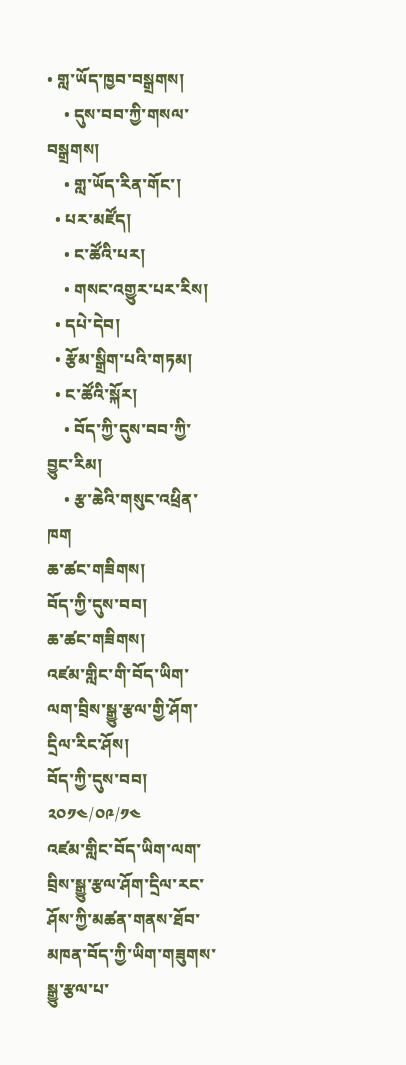• གླ་ཡོད་ཁྱབ་བསྒྲགས།
    • དུས་བབ་ཀྱི་གསལ་བསྒྲགས།
    • གླ་ཡོད་རིན་གོང་།
  • པར་མཛོད།
    • ང་ཚོའི་པར།
    • གསང་འགྱུར་པར་རིས།
  • དཔེ་དེབ།
  • རྩོམ་སྒྲིག་པའི་གཏམ།
  • ང་ཚོའི་སྐོར།
    • བོད་ཀྱི་དུས་བབ་ཀྱི་བྱུང་རིམ།
    • རྩ་ཆེའི་གསུང་འཕྲིན་ཁག
ཆ་ཚང་གཟིགས།
བོད་ཀྱི་དུས་བབ།
ཆ་ཚང་གཟིགས།
འཛམ་གླིང་གི་བོད་ཡིག་ལག་བྲིས་སྒྱུ་རྩལ་གྱི་ཤོག་དྲིལ་རིང་ཤོས།
བོད་ཀྱི་དུས་བབ།
༢༠༡༤/༠༩/༡༤
འཛམ་གླིང་བོད་ཡིག་ལག་བྲིས་སྒྱུ་རྩལ་ཤོག་དྲིལ་རང་ཤོས་ཀྱི་མཚན་གནས་ཐོབ་མཁན་བོད་ཀྱི་ཡིག་གཟུགས་སྒྱུ་རྩལ་པ་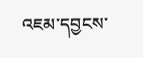འཇམ་དབྱངས་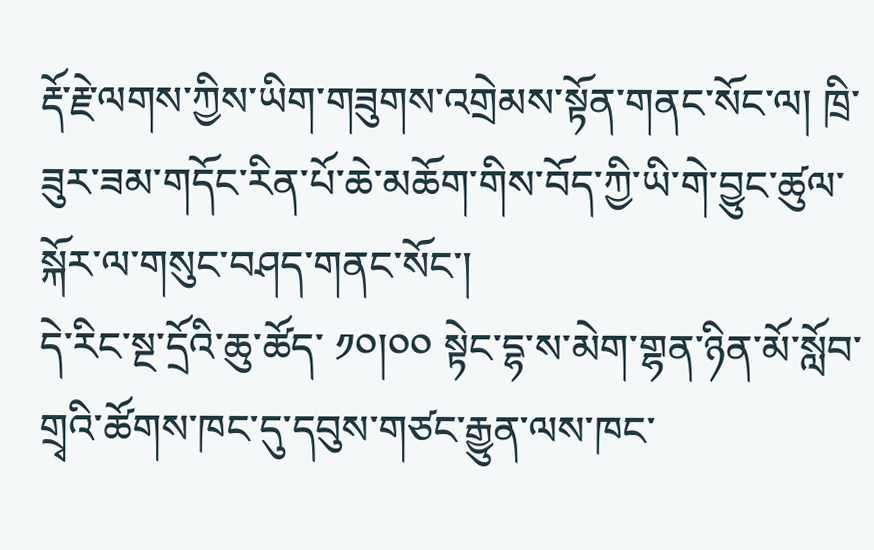རྡོ་རྗེ་ལགས་ཀྱིས་ཡིག་གཟུགས་འགྲེམས་སྟོན་གནང་སོང་ལ། ཁྲི་ཟུར་ཟམ་གདོང་རིན་པོ་ཆེ་མཆོག་གིས་བོད་ཀྱི་ཡི་གེ་བྱུང་ཚུལ་སྐོར་ལ་གསུང་བཤད་གནང་སོང་།
དེ་རིང་སྔ་དྲོའི་ཆུ་ཚོད་ ༡༠།༠༠ སྟེང་དྷ་ས་མེག་གྷན་ཉིན་མོ་སློབ་གྲྭའི་ཚོགས་ཁང་དུ་དབུས་གཙང་རྒྱུན་ལས་ཁང་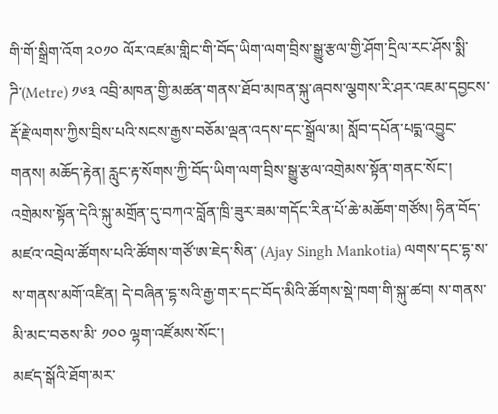གི་གོ་སྒྲིག་འོག ༢༠༡༠ ལོར་འཛམ་གླིང་གི་བོད་ཡིག་ལག་བྲིས་སྒྱུ་རྩལ་གྱི་ཤོག་དྲིལ་རང་ཤོས་སྨི་ཌི་(Metre) ༡༦༣ འབྲི་མཁན་གྱི་མཚན་གནས་ཐོབ་མཁན་སྐུ་ཞབས་ལྕགས་རི་ཤར་འཇམ་དབྱངས་རྡོ་རྗེ་ལགས་ཀྱིས་བྲིས་པའི་སངས་རྒྱས་བཅོམ་ལྡན་འདས་དང་སྒྲོལ་མ། སློབ་དཔོན་པདྨ་འབྱུང་གནས། མཆོད་རྟེན། རླུང་རྟ་སོགས་ཀྱི་བོད་ཡིག་ལག་བྲིས་སྒྱུ་རྩལ་འགྲེམས་སྟོན་གནང་སོང་།
འགྲེམས་སྟོན་དེའི་སྐུ་མགྲོན་དུ་བཀའ་བློན་ཁྲི་ཟུར་ཟམ་གདོང་རིན་པོ་ཆེ་མཆོག་གཙོས། ཧིན་བོད་མཛའ་འབྲེལ་ཚོགས་པའི་ཚོགས་གཙོ་ཨ་ཇེད་སིན་ (Ajay Singh Mankotia) ལགས་དང་དྷ་ས་ས་གནས་མགོ་འཛིན། དེ་བཞིན་དྷ་སའི་རྒྱ་གར་དང་བོད་མིའི་ཚོགས་སྡེ་ཁག་གི་སྐུ་ཚབ། ས་གནས་མི་མང་བཅས་མི་ ༡༠༠ ལྷག་འཛོམས་སོང་།
མཛད་སྒོའི་ཐོག་མར་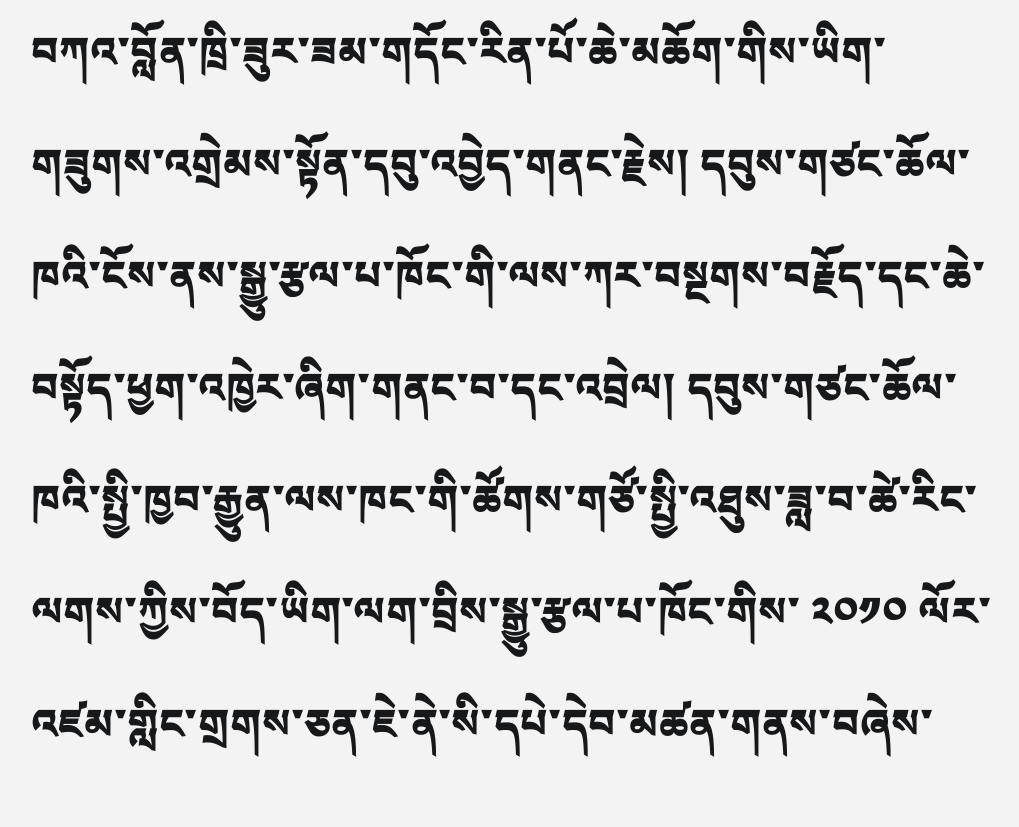བཀའ་བློན་ཁྲི་ཟུར་ཟམ་གདོང་རིན་པོ་ཆེ་མཆོག་གིས་ཡིག་གཟུགས་འགྲེམས་སྟོན་དབུ་འབྱེད་གནང་རྗེས། དབུས་གཙང་ཆོལ་ཁའི་ངོས་ནས་སྒྱུ་རྩལ་པ་ཁོང་གི་ལས་ཀར་བསྔགས་བརྗོད་དང་ཆེ་བསྟོད་ཕྱག་འཁྱེར་ཞིག་གནང་བ་དང་འབྲེལ། དབུས་གཙང་ཆོལ་ཁའི་སྤྱི་ཁྱབ་རྒྱུན་ལས་ཁང་གི་ཚོགས་གཙོ་སྤྱི་འཐུས་ཟླ་བ་ཚེ་རིང་ལགས་ཀྱིས་བོད་ཡིག་ལག་བྲིས་སྒྱུ་རྩལ་པ་ཁོང་གིས་ ༢༠༡༠ ལོར་འཛམ་གླིང་གྲགས་ཅན་ཇེ་ནེ་སི་དཔེ་དེབ་མཚན་གནས་བཞེས་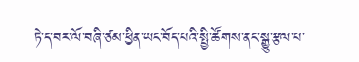ཏེ་ད་བར་ལོ་བཞི་ཙམ་ཕྱིན་ཡང་བོད་པའི་སྤྱི་ཚོགས་ནང་སྒྱུ་རྩལ་པ་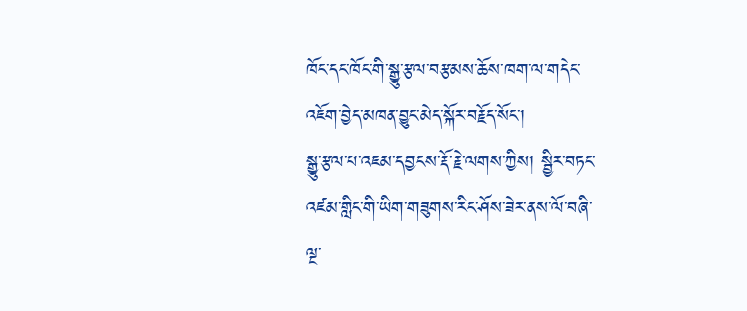ཁོང་དང་ཁོང་གི་སྒྱུ་རྩལ་བརྩམས་ཆོས་ཁག་ལ་གདེང་འཇོག་བྱེད་མཁན་བྱུང་མེད་སྐོར་བརྗོད་སོང་།
སྒྱུ་རྩལ་པ་འཇམ་དབྱངས་རྡོ་རྗེ་ལགས་ཀྱིས། སྦྱིར་བཏང་འཛམ་གླིང་གི་ཡིག་གཟུགས་རིང་ཤོས་ཟེར་ནས་ལོ་བཞི་ལྔ་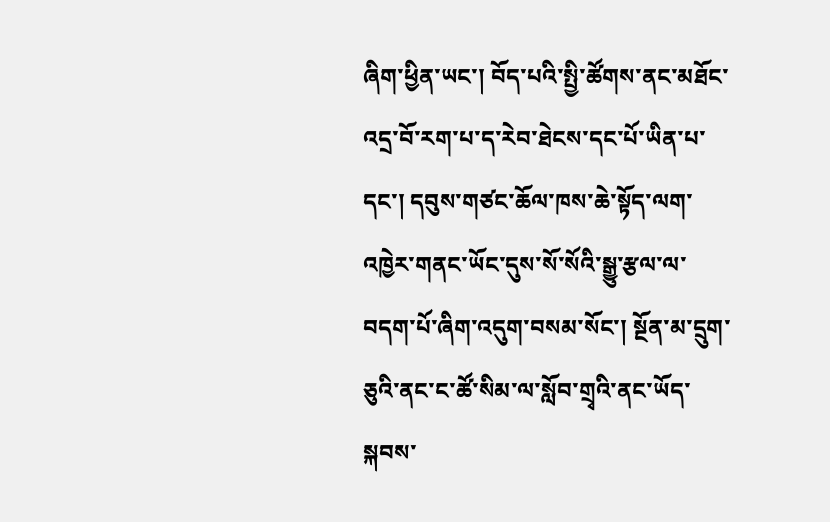ཞིག་ཕྱིན་ཡང་། བོད་པའི་སྤྱི་ཚོགས་ནང་མཐོང་འདྲ་བོ་རག་པ་ད་རེབ་ཐེངས་དང་པོ་ཡིན་པ་དང་། དབུས་གཙང་ཆོལ་ཁས་ཆེ་སྟོད་ལག་འཁྱེར་གནང་ཡོང་དུས་སོ་སོའི་སྒྱུ་རྩལ་ལ་བདག་པོ་ཞིག་འདུག་བསམ་སོང་། སྔོན་མ་དྲུག་ཅུའི་ནང་ང་ཚོ་སིམ་ལ་སློབ་གྲྭའི་ནང་ཡོད་སྐབས་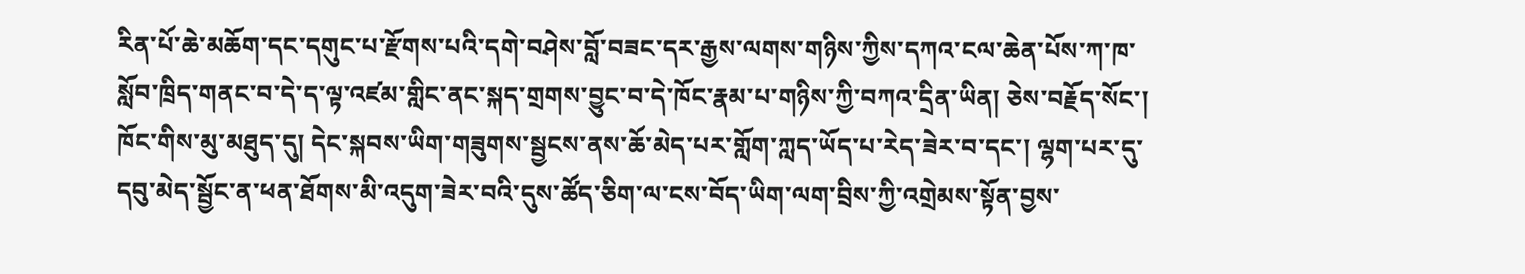རིན་པོ་ཆེ་མཆོག་དང་དགུང་པ་རྫོགས་པའི་དགེ་བཤེས་བློ་བཟང་དར་རྒྱས་ལགས་གཉིས་ཀྱིས་དཀའ་ངལ་ཆེན་པོས་ཀ་ཁ་སློབ་ཁྲིད་གནང་བ་དེ་ད་ལྟ་འཛམ་གླིང་ནང་སྐད་གྲགས་བྱུང་བ་དེ་ཁོང་རྣམ་པ་གཉིས་ཀྱི་བཀའ་དྲིན་ཡིན། ཅེས་བརྗོད་སོང་།
ཁོང་གིས་མུ་མཐུད་དུ། དེང་སྐབས་ཡིག་གཟུགས་སྦྱངས་ནས་ཆོ་མེད་པར་གློག་ཀླད་ཡོད་པ་རེད་ཟེར་བ་དང་། ལྷག་པར་དུ་དབུ་མེད་སྦྱོང་ན་ཕན་ཐོགས་མི་འདུག་ཟེར་བའི་དུས་ཚོད་ཅིག་ལ་ངས་བོད་ཡིག་ལག་བྲིས་ཀྱི་འགྲེམས་སྟོན་བྱས་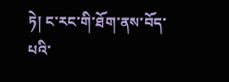ཏེ། ང་རང་གི་ཐོག་ནས་བོད་པའི་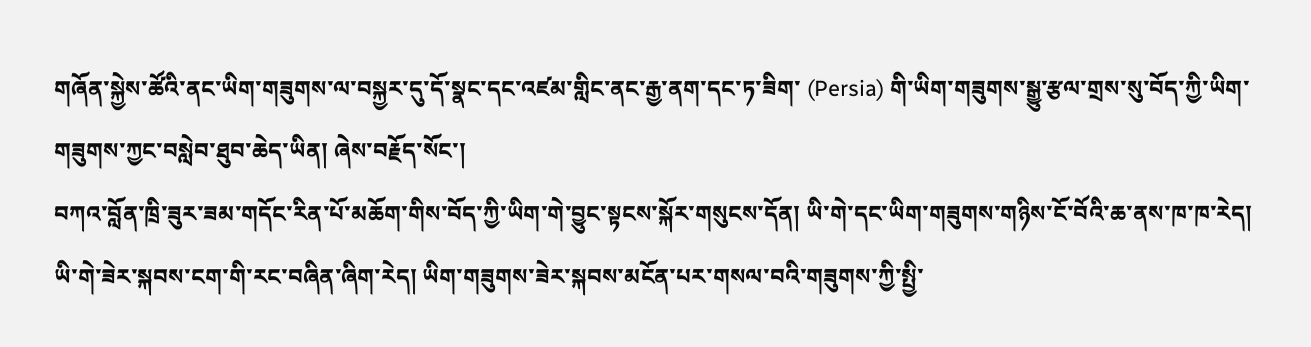གཞོན་སྐྱེས་ཚོའི་ནང་ཡིག་གཟུགས་ལ་བསྐྱར་དུ་དོ་སྣང་དང་འཛམ་གླིང་ནང་རྒྱ་ནག་དང་ཏ་ཟིག་ (Persia) གི་ཡིག་གཟུགས་སྒྱུ་རྩལ་གྲས་སུ་བོད་ཀྱི་ཡིག་གཟུགས་ཀྱང་བསླེབ་ཐུབ་ཆེད་ཡིན། ཞེས་བརྗོད་སོང་།
བཀའ་བློན་ཁྲི་ཟུར་ཟམ་གདོང་རིན་པོ་མཆོག་གིས་བོད་ཀྱི་ཡིག་གེ་བྱུང་སྟངས་སྐོར་གསུངས་དོན། ཡི་གེ་དང་ཡིག་གཟུགས་གཉིས་ངོ་བོའི་ཆ་ནས་ཁ་ཁ་རེད། ཡི་གེ་ཟེར་སྐབས་ངག་གི་རང་བཞིན་ཞིག་རེད། ཡིག་གཟུགས་ཟེར་སྐབས་མངོན་པར་གསལ་བའི་གཟུགས་ཀྱི་སྤྱི་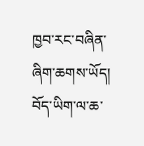ཁྱབ་རང་བཞིན་ཞིག་ཆགས་ཡོད། བོད་ཡིག་ལ་ཆ་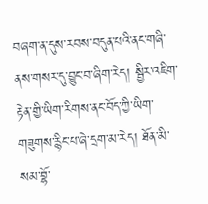བཞག་ན་དུས་རབས་བདུན་པའི་ནང་གཞི་ནས་གསར་དུ་བྱུང་བ་ཞིག་རེད། སྦྱིར་འཇིག་རྟེན་གྱི་ཡིག་རིགས་ནང་བོད་ཀྱི་ཡིག་གཟུགས་རྙིང་པ་ཞེ་དྲག་མ་རེད། ཐོན་མི་སམ་བྷོ་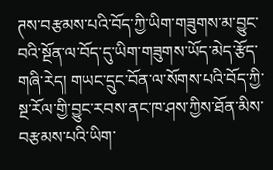ཊས་བརྩམས་པའི་བོད་ཀྱི་ཡིག་གཟུགས་མ་བྱུང་བའི་སྔོན་ལ་བོད་དུ་ཡིག་གཟུགས་ཡོད་མེད་རྩོད་གཞི་རེད། གཡང་དྲུང་བོན་ལ་སོགས་པའི་བོད་ཀྱི་སྔ་རོལ་གྱི་བྱུང་རབས་ནང་ཁ་ཤས་ཀྱིས་ཐོན་མིས་བརྩམས་པའི་ཡིག་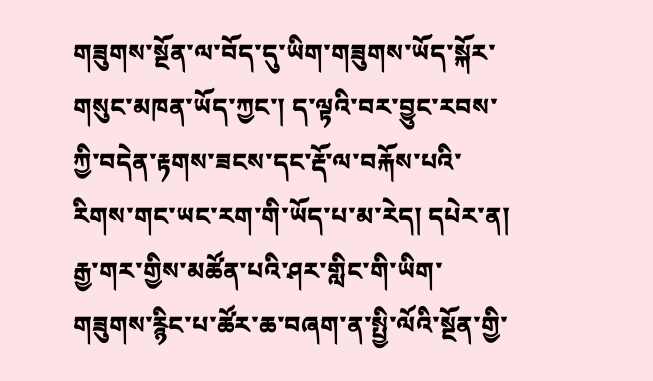གཟུགས་སྔོན་ལ་བོད་དུ་ཡིག་གཟུགས་ཡོད་སྐོར་གསུང་མཁན་ཡོད་ཀྱང་། ད་ལྟའི་བར་བྱུང་རབས་ཀྱི་བདེན་རྟགས་ཟངས་དང་རྡོ་ལ་བརྐོས་པའི་རིགས་གང་ཡང་རག་གི་ཡོད་པ་མ་རེད། དཔེར་ན། རྒྱ་གར་གྱིས་མཚོན་པའི་ཤར་གླིང་གི་ཡིག་གཟུགས་རྙིང་པ་ཚོར་ཆ་བཞག་ན་སྤྱི་ལོའི་སྔོན་གྱི་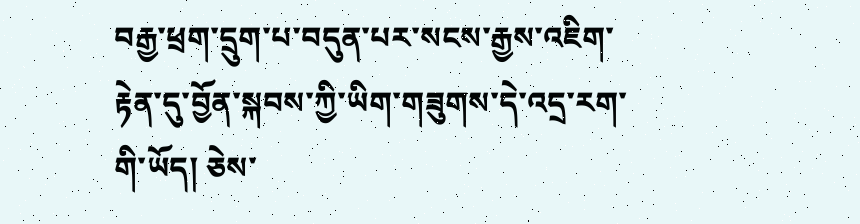བརྒྱ་ཕྲག་དྲུག་པ་བདུན་པར་སངས་རྒྱས་འཇིག་རྟེན་དུ་བྱོན་སྐབས་ཀྱི་ཡིག་གཟུགས་དེ་འདྲ་རག་གི་ཡོད། ཅེས་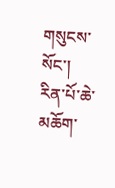གསུངས་སོང་།
རིན་པོ་ཆེ་མཆོག་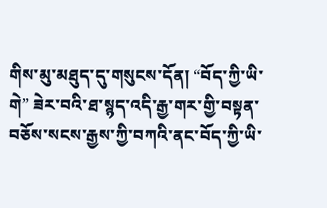གིས་མུ་མཐུད་དུ་གསུངས་དོན། “བོད་ཀྱི་ཡི་གེ” ཟེར་བའི་ཐ་སྙད་འདི་རྒྱ་གར་གྱི་བསྟན་བཅོས་སངས་རྒྱས་ཀྱི་བཀའི་ནང་བོད་ཀྱི་ཡི་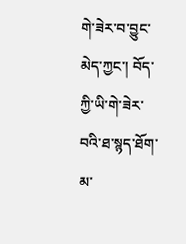གེ་ཟེར་བ་བྱུང་མེད་ཀྱང་། བོད་ཀྱི་ཡི་གེ་ཟེར་བའི་ཐ་སྙད་ཐོག་མ་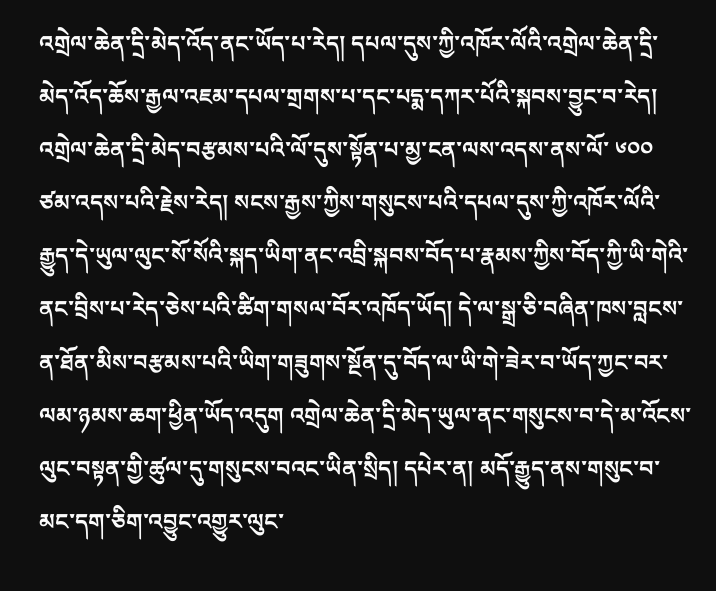འགྲེལ་ཆེན་དྲི་མེད་འོད་ནང་ཡོད་པ་རེད། དཔལ་དུས་ཀྱི་འཁོར་ལོའི་འགྲེལ་ཆེན་དྲི་མེད་འོད་ཆོས་རྒྱལ་འཇམ་དཔལ་གྲགས་པ་དང་པདྨ་དཀར་པོའི་སྐབས་བྱུང་བ་རེད། འགྲེལ་ཆེན་དྲི་མེད་བརྩམས་པའི་ལོ་དུས་སྟོན་པ་མྱ་ངན་ལས་འདས་ནས་ལོ་ ༦༠༠ ཙམ་འདས་པའི་རྗེས་རེད། སངས་རྒྱས་ཀྱིས་གསུངས་པའི་དཔལ་དུས་ཀྱི་འཁོར་ལོའི་རྒྱུད་དེ་ཡུལ་ལུང་སོ་སོའི་སྐད་ཡིག་ནང་འབྲི་སྐབས་བོད་པ་རྣམས་ཀྱིས་བོད་ཀྱི་ཡི་གེའི་ནང་བྲིས་པ་རེད་ཅེས་པའི་ཚིག་གསལ་བོར་འཁོད་ཡོད། དེ་ལ་སྒྲ་ཅི་བཞིན་ཁས་བླངས་ན་ཐོན་མིས་བརྩམས་པའི་ཡིག་གཟུགས་སྔོན་དུ་བོད་ལ་ཡི་གེ་ཟེར་བ་ཡོད་ཀྱང་བར་ལམ་ཉམས་ཆག་ཕྱིན་ཡོད་འདུག འགྲེལ་ཆེན་དྲི་མེད་ཡུལ་ནང་གསུངས་བ་དེ་མ་འོངས་ལུང་བསྟན་གྱི་ཚུལ་དུ་གསུངས་བའང་ཡིན་སྲིད། དཔེར་ན། མདོ་རྒྱུད་ནས་གསུང་བ་མང་དག་ཅིག་འབྱུང་འགྱུར་ལུང་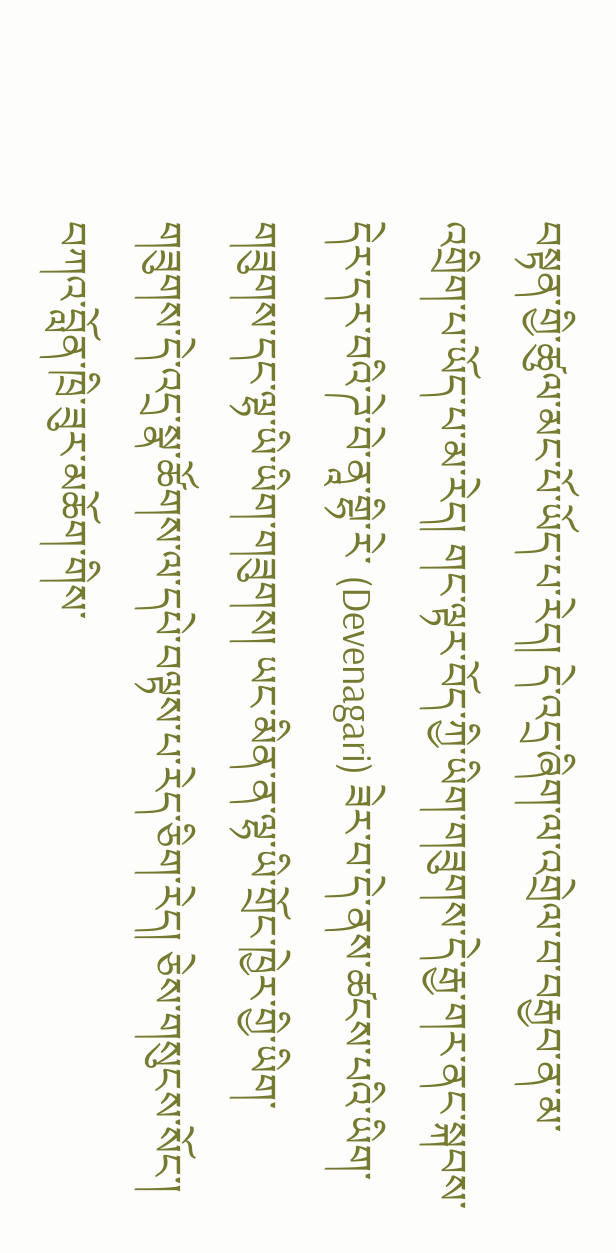བསྟན་གྱི་ཚུལ་མང་པོ་ཡོད་པ་རེད། དེ་འདྲ་ཞིག་ལ་འགྲེལ་བ་བརྒྱབ་ན་མ་འགྲིག་པ་ཡོད་པ་མ་རེད། གང་ལྟར་བོད་ཀྱི་ཡིག་གཟུགས་དེ་རྒྱ་གར་ནང་སྐབས་དེར་དར་བའི་ཌེ་བེ་ནཱ་གྷི་རེ་ (Devenagari) ཟེར་བ་དེ་ནས་ཚངས་པའི་ཡིག་གཟུགས་དང་ལྷ་ཡི་ཡིག་གཟུགས། ཡང་མིན་ན་ལྷ་ཡི་གྲོང་ཁྱེར་གྱི་ཡིག་གཟུགས་དེ་འདྲ་སྣ་ཚོགས་ལ་དཔེ་བལྟས་པ་རེད་ཅིག་རེད། ཅེས་གསུངས་སོང་།
བཀའ་བློན་ཁྲི་ཟུར་མཆོག་གིས་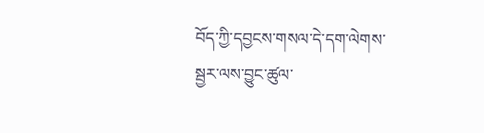བོད་ཀྱི་དབྱངས་གསལ་དེ་དག་ལེགས་སྦྱར་ལས་བྱུང་ཚུལ་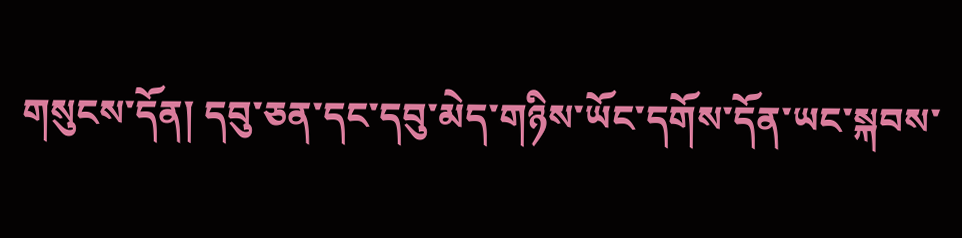གསུངས་དོན། དབུ་ཅན་དང་དབུ་མེད་གཉིས་ཡོང་དགོས་དོན་ཡང་སྐབས་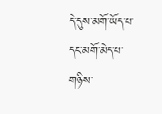དེ་དུས་མགོ་ཡོད་པ་དང་མགོ་མེད་པ་གཉིས་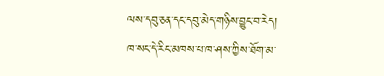ལས་དབུ་ཅན་དང་དབུ་མེད་གཉིས་བྱུང་བ་རེད། ཁ་སང་དེ་རིང་མཁས་པ་ཁ་ཤས་ཀྱིས་ཐོག་མ་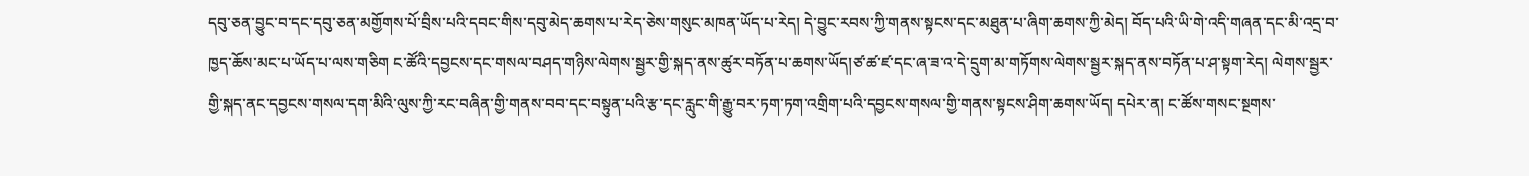དབུ་ཅན་བྱུང་བ་དང་དབུ་ཅན་མགྱོགས་པོ་བྲིས་པའི་དབང་གིས་དབུ་མེད་ཆགས་པ་རེད་ཅེས་གསུང་མཁན་ཡོད་པ་རེད། དེ་བྱུང་རབས་ཀྱི་གནས་སྟངས་དང་མཐུན་པ་ཞིག་ཆགས་ཀྱི་མེད། བོད་པའི་ཡི་གེ་འདི་གཞན་དང་མི་འདྲ་བ་ཁྱད་ཆོས་མང་པ་ཡོད་པ་ལས་གཅིག ང་ཚོའི་དབྱངས་དང་གསལ་བཤད་གཉིས་ལེགས་སྦྱར་གྱི་སྐད་ནས་ཚུར་བཏོན་པ་ཆགས་ཡོད།ཙ་ཚ་ཛ་དང་ཞ་ཟ་འ་དེ་དྲུག་མ་གཏོགས་ལེགས་སྦྱར་སྐད་ནས་བཏོན་པ་ཤ་སྟག་རེད། ལེགས་སྦྱར་གྱི་སྐད་ནང་དབྱངས་གསལ་དག་མིའི་ལུས་ཀྱི་རང་བཞིན་གྱི་གནས་བབ་དང་བསྟུན་པའི་རྩ་དང་རླུང་གི་རྒྱུ་བར་ཏག་ཏག་འགྲིག་པའི་དབྱངས་གསལ་གྱི་གནས་སྟངས་ཤིག་ཆགས་ཡོད། དཔེར་ན། ང་ཚོས་གསང་སྔགས་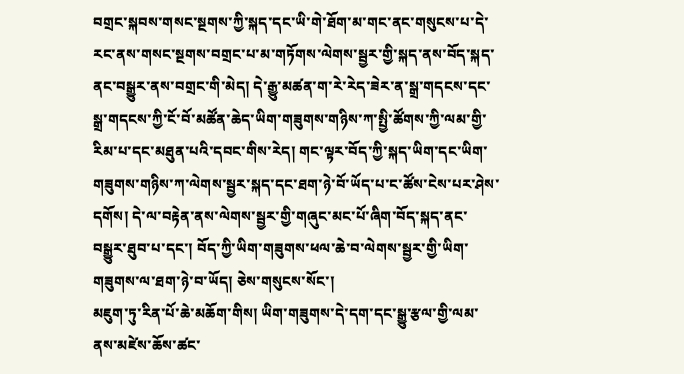བགྲང་སྐབས་གསང་སྔགས་ཀྱི་སྐད་དང་ཡི་གེ་ཐོག་མ་གང་ནང་གསུངས་པ་དེ་རང་ནས་གསང་སྔགས་བགྲང་པ་མ་གཏོགས་ལེགས་སྦྱར་གྱི་སྐད་ནས་བོད་སྐད་ནང་བསྒྱུར་ནས་བགྲང་གི་མེད། དེ་རྒྱུ་མཚན་ག་རེ་རེད་ཟེར་ན་སྒྲ་གདངས་དང་སྒྲ་གདངས་ཀྱི་ངོ་བོ་མཚོན་ཆེད་ཡིག་གཟུགས་གཉིས་ཀ་སྤྱི་ཚོགས་ཀྱི་ལམ་གྱི་རིམ་པ་དང་མཐུན་པའི་དབང་གིས་རེད། གང་ལྟར་བོད་ཀྱི་སྐད་ཡིག་དང་ཡིག་གཟུགས་གཉིས་ཀ་ལེགས་སྦྱར་སྐད་དང་ཐག་ཉེ་བོ་ཡོད་པ་ང་ཚོས་ངེས་པར་ཤེས་དགོས། དེ་ལ་བརྟེན་ནས་ལེགས་སྦྱར་གྱི་གཞུང་མང་པོ་ཞིག་བོད་སྐད་ནང་བསྒྱུར་ཐུབ་པ་དང་། བོད་ཀྱི་ཡིག་གཟུགས་ཕལ་ཆེ་བ་ལེགས་སྦྱར་གྱི་ཡིག་གཟུགས་ལ་ཐག་ཉེ་བ་ཡོད། ཅེས་གསུངས་སོང་།
མཇུག་ཏུ་རིན་པོ་ཆེ་མཆོག་གིས། ཡིག་གཟུགས་དེ་དག་དང་སྒྱུ་རྩལ་གྱི་ལམ་ནས་མཛེས་ཆོས་ཚང་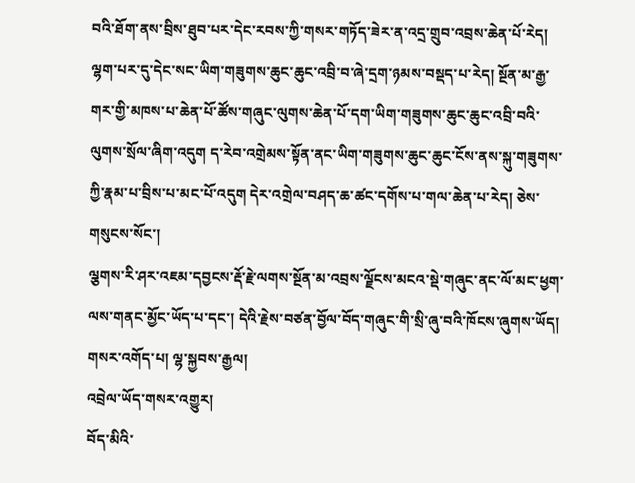བའི་ཐོག་ནས་བྲིས་ཐུབ་པར་དེང་རབས་ཀྱི་གསར་གཏོད་ཟེར་ན་འདྲ་གྲུབ་འབྲས་ཆེན་པོ་རེད། ལྷག་པར་དུ་དེང་སང་ཡིག་གཟུགས་ཆུང་ཆུང་འབྲི་བ་ཞེ་དྲག་ཉམས་བསྡད་པ་རེད། སྔོན་མ་རྒྱ་གར་གྱི་མཁས་པ་ཆེན་པོ་ཚོས་གཞུང་ལུགས་ཆེན་པོ་དག་ཡིག་གཟུགས་ཆུང་ཆུང་འབྲི་བའི་ལུགས་སྲོལ་ཞིག་འདུག ད་རེབ་འགྲེམས་སྟོན་ནང་ཡིག་གཟུགས་ཆུང་ཆུང་ངོས་ནས་སྐུ་གཟུགས་ཀྱི་རྣམ་པ་བྲིས་པ་མང་པོ་འདུག དེར་འགྲེལ་བཤད་ཆ་ཚང་དགོས་པ་གལ་ཆེན་པ་རེད། ཅེས་གསུངས་སོང་།
ལྕགས་རི་ཤར་འཇམ་དབྱངས་རྡོ་རྗེ་ལགས་སྔོན་མ་འབྲས་ལྗོངས་མངའ་སྡེ་གཞུང་ནང་ལོ་མང་ཕྱག་ལས་གནང་མྱོང་ཡོད་པ་དང་། དེའི་རྗེས་བཙན་བྱོལ་བོད་གཞུང་གི་སྲི་ཞུ་བའི་ཁོངས་ཞུགས་ཡོད།
གསར་འགོད་པ། ལྷ་སྐྱབས་རྒྱལ།
འབྲེལ་ཡོད་གསར་འགྱུར།
བོད་མིའི་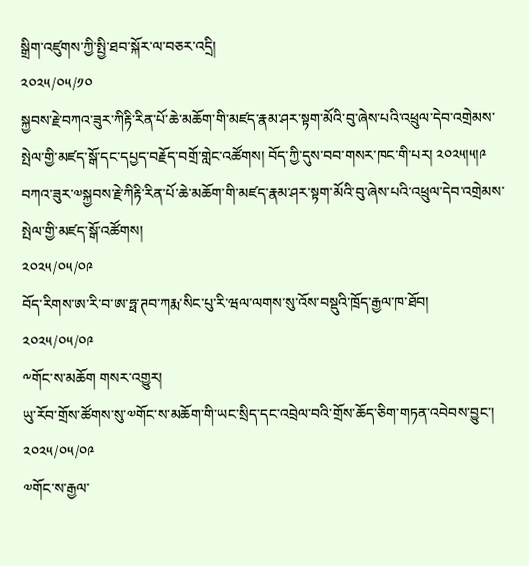སྒྲིག་འཛུགས་ཀྱི་སྤྱི་ཐབ་སྐོར་ལ་བཅར་འདྲི།
༢༠༢༥/༠༥/༡༠
སྐྱབས་རྗེ་བཀའ་ཟུར་ཀིརྟི་རིན་པོ་ཆེ་མཆོག་གི་མཛད་རྣམ་ཤར་སྟག་མོའི་བུ་ཞེས་པའི་འཕྲུལ་དེབ་འགྲེམས་སྤེལ་གྱི་མཛད་སྒོ་དང་དཔྱད་བརྗོད་བགྲོ་གླེང་འཚོགས། བོད་ཀྱི་དུས་བབ་གསར་ཁང་གི་པར། ༢༠༢༥།༥།༩
བཀའ་ཟུར་༧སྐྱབས་རྗེ་ཀིརྟི་རིན་པོ་ཆེ་མཆོག་གི་མཛད་རྣམ་ཤར་སྟག་མོའི་བུ་ཞེས་པའི་འཕྲུལ་དེབ་འགྲེམས་སྤེལ་གྱི་མཛད་སྒོ་འཚོགས།
༢༠༢༥/༠༥/༠༩
བོད་རིགས་ཨ་རི་བ་ཨ་ཧྥ་ཊབ་ཀརྨ་སིང་པུ་རི་ཝལ་ལགས་སུ་འོས་བསྡུའི་ཁྲོད་རྒྱལ་ཁ་ཐོབ།
༢༠༢༥/༠༥/༠༩
༸གོང་ས་མཆོག གསར་འགྱུར།
ཡུ་རོབ་གྲོས་ཚོགས་སུ་༧གོང་ས་མཆོག་གི་ཡང་སྲིད་དང་འབྲེལ་བའི་གྲོས་ཆོད་ཅིག་གཏན་འབེབས་བྱུང་།
༢༠༢༥/༠༥/༠༩
༧གོང་ས་རྒྱལ་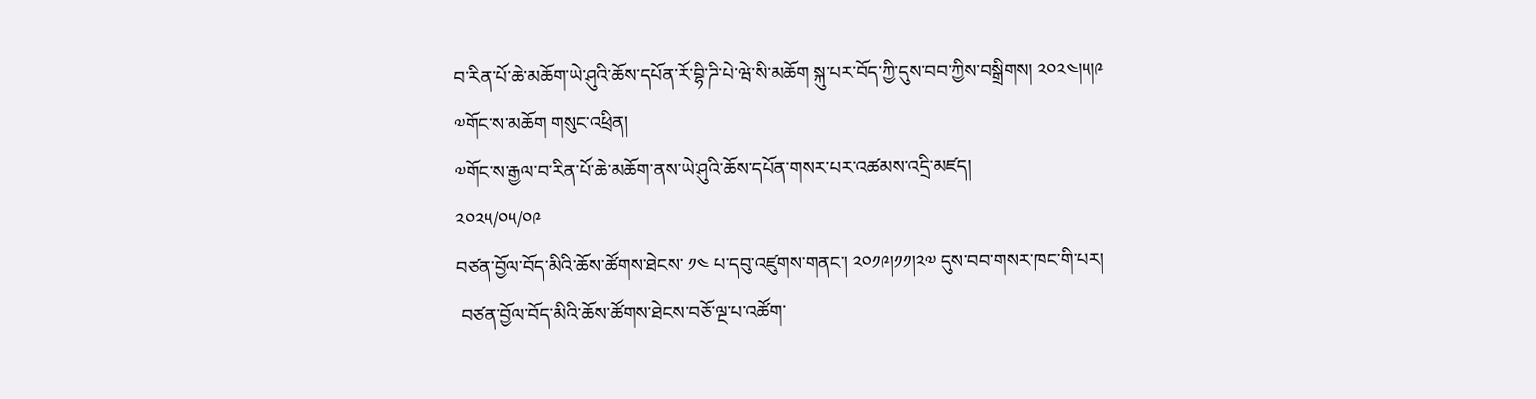བ་རིན་པོ་ཆེ་མཆོག་ཡེ་ཤུའི་ཆོས་དཔོན་རོ་བྷི་ཌི་པེ་ཝེ་སི་མཆོག སྐུ་པར་བོད་ཀྱི་དུས་བབ་ཀྱིས་བསྒྲིགས། ༢༠༢༤།༥།༩
༧གོང་ས་མཆོག གསུང་འཕྲིན།
༧གོང་ས་རྒྱལ་བ་རིན་པོ་ཆེ་མཆོག་ནས་ཡེ་ཤུའི་ཆོས་དཔོན་གསར་པར་འཚམས་འདྲི་མཛད།
༢༠༢༥/༠༥/༠༩
བཙན་བྱོལ་བོད་མིའི་ཆོས་ཚོགས་ཐེངས་ ༡༤ པ་དབུ་འཛུགས་གནང་། ༢༠༡༩།༡༡།༢༧ དུས་བབ་གསར་ཁང་གི་པར།
 བཙན་བྱོལ་བོད་མིའི་ཆོས་ཚོགས་ཐེངས་བཅོ་ལྔ་པ་འཚོག་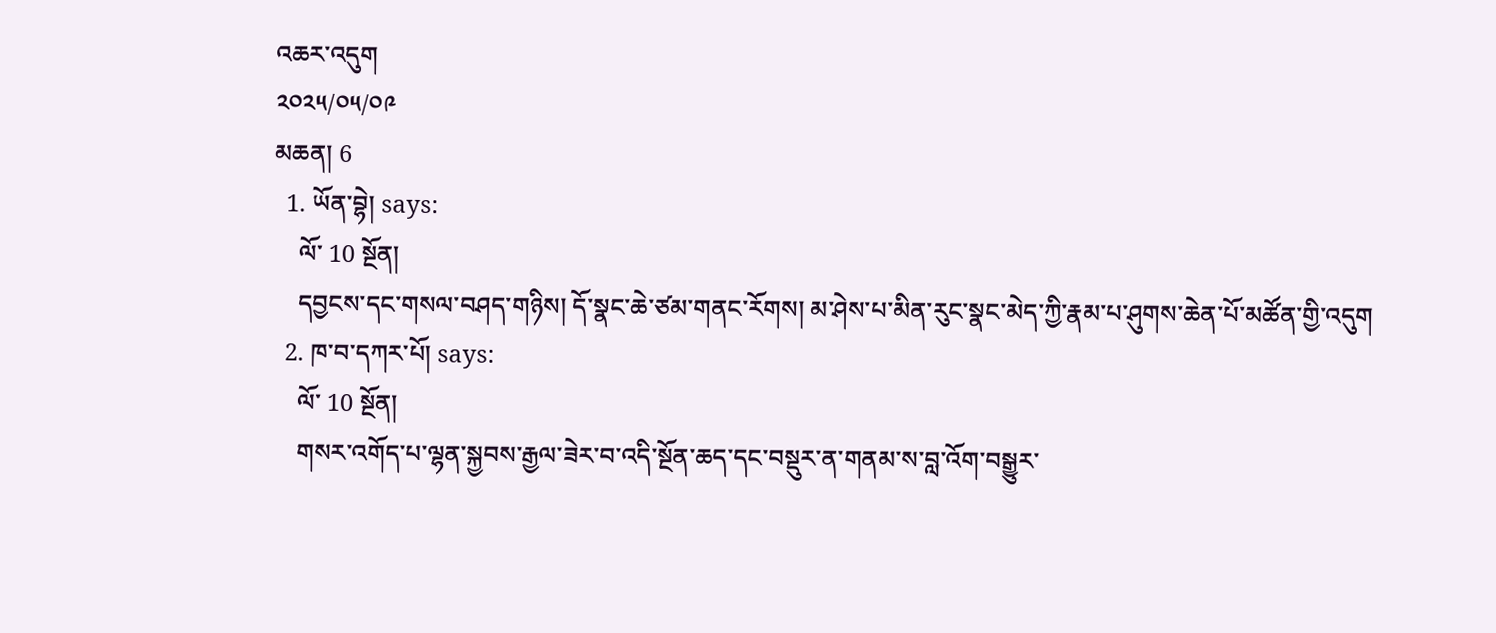འཆར་འདུག
༢༠༢༥/༠༥/༠༩
མཆན། 6
  1. ཡོན་བྷེ། says:
    ལོ་ 10 སྔོན།
    དབྱངས་དང་གསལ་བཤད་གཉིས། དོ་སྣང་ཆེ་ཙམ་གནང་རོགས། མ་ཤེས་པ་མིན་རུང་སྣང་མེད་ཀྱི་རྣམ་པ་ཤུགས་ཆེན་པོ་མཚོན་གྱི་འདུག
  2. ཁ་བ་དཀར་པོ། says:
    ལོ་ 10 སྔོན།
    གསར་འགོད་པ་ལྷན་སྐྱབས་རྒྱལ་ཟེར་བ་འདི་སྔོན་ཆད་དང་བསྡུར་ན་གནམ་ས་བླ་འོག་བསྒྱུར་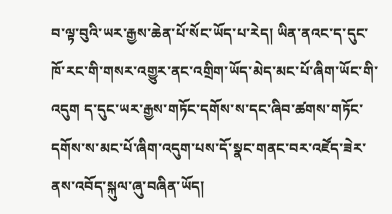བ་ལྟ་བུའི་ཡར་རྒྱས་ཆེན་པོ་སོང་ཡོད་པ་རེད། ཡིན་ནའང་ད་དུང་ཁོ་རང་གི་གསར་འགྱུར་ནང་འགྲིག་ཡོད་མེད་མང་པོ་ཞིག་ཡོང་གི་འདུག ད་དུང་ཡར་རྒྱས་གཏོང་དགོས་ས་དང་ཞིབ་ཚགས་གཏོང་དགོས་ས་མང་པོ་ཞིག་འདུག་པས་དོ་སྣང་གནང་བར་འཛོད་ཟེར་ནས་འབོད་སྐུལ་ཞུ་བཞིན་ཡོད།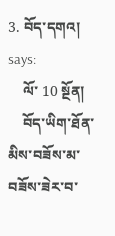3. བོད་དགའ། says:
    ལོ་ 10 སྔོན།
    བོད་ཡིག་ཐོན་མིས་བཟོས་མ་བཟོས་ཟེར་བ་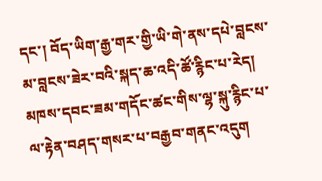དང་། བོད་ཡིག་རྒྱ་གར་གྱི་ཡི་གེ་ནས་དཔེ་བླངས་མ་བླངས་ཟེར་བའི་སྐད་ཆ་འདི་ཚོ་རྙིང་པ་རེད། མཁས་དབང་ཟམ་གདོང་ཚང་གིས་ལྷ་སྐུ་རྙིང་པ་ལ་རྟེན་བཤད་གསར་པ་བརྒྱབ་གནང་འདུག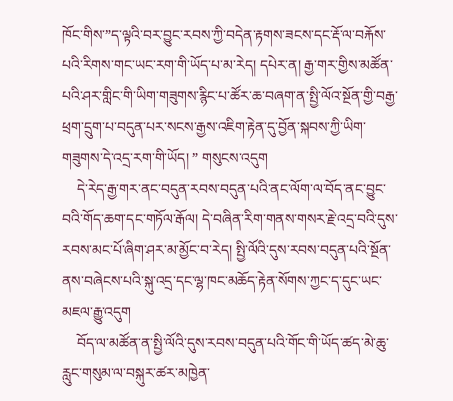ཁོང་གིས་”ད་ལྟའི་བར་བྱུང་རབས་ཀྱི་བདེན་རྟགས་ཟངས་དང་རྡོ་ལ་བརྐོས་པའི་རིགས་གང་ཡང་རག་གི་ཡོད་པ་མ་རེད། དཔེར་ན། རྒྱ་གར་གྱིས་མཚོན་པའི་ཤར་གླིང་གི་ཡིག་གཟུགས་རྙིང་པ་ཚོར་ཆ་བཞག་ན་སྤྱི་ལོའ་སྔོན་གྱི་བརྒྱ་ཕྲག་དྲུག་པ་བདུན་པར་སངས་རྒྱས་འཇིག་རྟེན་དུ་བྱོན་སྐབས་ཀྱི་ཡིག་གཟུགས་དེ་འདྲ་རག་གི་ཡོད། ” གསུངས་འདུག
    དེ་རེད་རྒྱ་གར་ནང་བདུན་རབས་བདུན་པའི་ནང་ལོག་ལ་བོད་ནང་བྱུང་བའི་གོད་ཆག་དང་གཏོལ་རྒོལ། དེ་བཞིན་རིག་གནས་གསར་རྗེ་འདྲ་བའི་དུས་རབས་མང་པོ་ཞིག་ཤར་མ་མྱོང་བ་རེད། སྤྱི་ལོའི་དུས་རབས་བདུན་པའི་སྔོན་ནས་བཞེངས་པའི་སྐུ་འདྲ་དང་ལྷ་ཁང་མཆོད་རྟེན་སོགས་ཀྱང་ད་དུང་ཡང་མཇལ་རྒྱུ་འདུག
    བོད་ལ་མཚོན་ན་སྤྱི་ལོའི་དུས་རབས་བདུན་པའི་གོང་གི་ཡོད་ཚད་མེ་ཆུ་རླུང་གསུམ་ལ་བསྐུར་ཚར་མཁྱེན་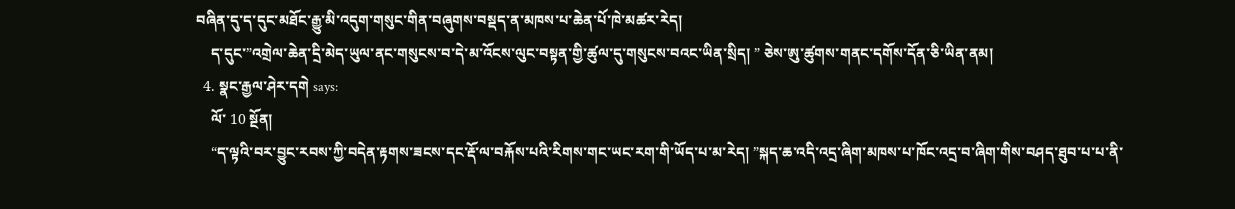བཞིན་དུ་ད་དུང་མཐོང་རྒྱུ་མི་འདུག་གསུང་གིན་བཞུགས་བསྡད་ན་མཁས་པ་ཆེན་པོ་ཁེ་མཚར་རེད།
    ད་དུང་”འགྲེལ་ཆེན་དྲི་མེད་ཡུལ་ནང་གསུངས་བ་དེ་མ་འོངས་ལུང་བསྟན་གྱི་ཚུལ་དུ་གསུངས་བའང་ཡིན་སྲིད། ” ཅེས་ཨུ་ཚུགས་གནང་དགོས་དོན་ཅི་ཡིན་ནམ།
  4. སྣང་རྒྱལ་ཤེར་དགེ says:
    ལོ་ 10 སྔོན།
    “ད་ལྟའི་བར་བྱུང་རབས་ཀྱི་བདེན་རྟགས་ཟངས་དང་རྡོ་ལ་བརྐོས་པའི་རིགས་གང་ཡང་རག་གི་ཡོད་པ་མ་རེད། ”སྐད་ཆ་འདི་འདྲ་ཞིག་མཁས་པ་ཁོང་འདྲ་བ་ཞིག་གིས་བཤད་ཐུབ་པ་པ་ནི་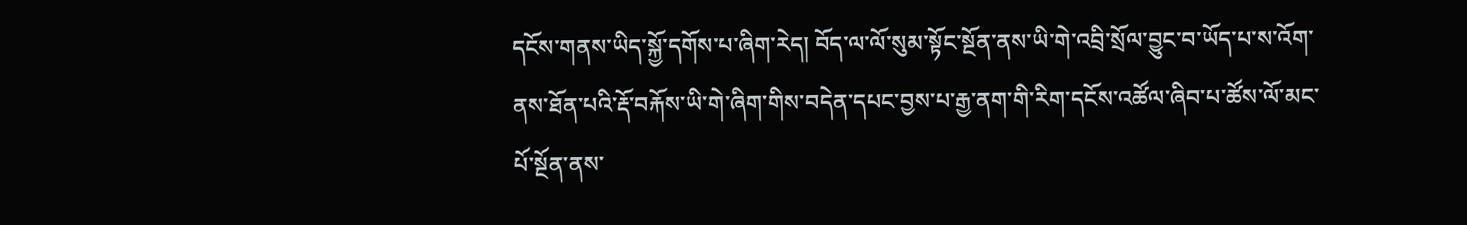དངོས་གནས་ཡིད་སྐྱོ་དགོས་པ་ཞིག་རེད། བོད་ལ་ལོ་སུམ་སྟོང་སྔོན་ནས་ཡི་གེ་འབྲི་སྲོལ་བྱུང་བ་ཡོད་པ་ས་འོག་ནས་ཐོན་པའི་རྡོ་བརྐོས་ཡི་གེ་ཞིག་གིས་བདེན་དཔང་བྱས་པ་རྒྱ་ནག་གི་རིག་དངོས་འཚོལ་ཞིབ་པ་ཚོས་ལོ་མང་པོ་སྔོན་ནས་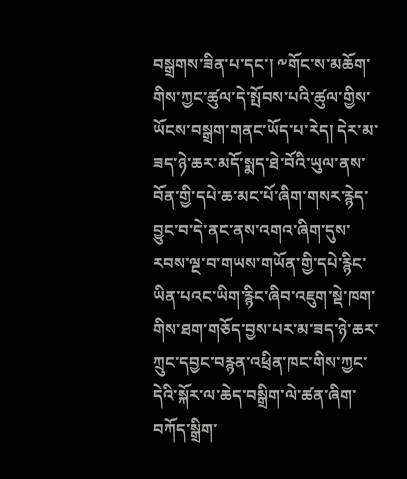བསྒྲགས་ཟིན་པ་དང་། ༸གོང་ས་མཆོག་གིས་ཀྱང་ཚུལ་དེ་སྤོབས་པའི་ཚུལ་གྱིས་ཡོངས་བསྒྲག་གནང་ཡོད་པ་རེད། དེར་མ་ཟད་ཉེ་ཆར་མདོ་སྨད་ཐེ་བོའི་ཡུལ་ནས་བོན་གྱི་དཔེ་ཆ་མང་པོ་ཞིག་གསར་རྙེད་བྱུང་བ་དེ་ནང་ནས་འགའ་ཞིག་དུས་རབས་ལྔ་བ་གཡས་གཡོན་གྱི་དཔེ་རྙིང་ཡིན་པའང་ཡིག་རྙིང་ཞིབ་འཇུག་སྡེ་ཁག་གིས་ཐག་གཅོད་བྱས་པར་མ་ཟད་ཉེ་ཆར་ཀྲུང་དབྱང་བརྙན་འཕྲིན་ཁང་གིས་ཀྱང་དེའི་སྐོར་ལ་ཆེད་བསྒྲིག་ལེ་ཚན་ཞིག་བཀོད་སྒྲིག་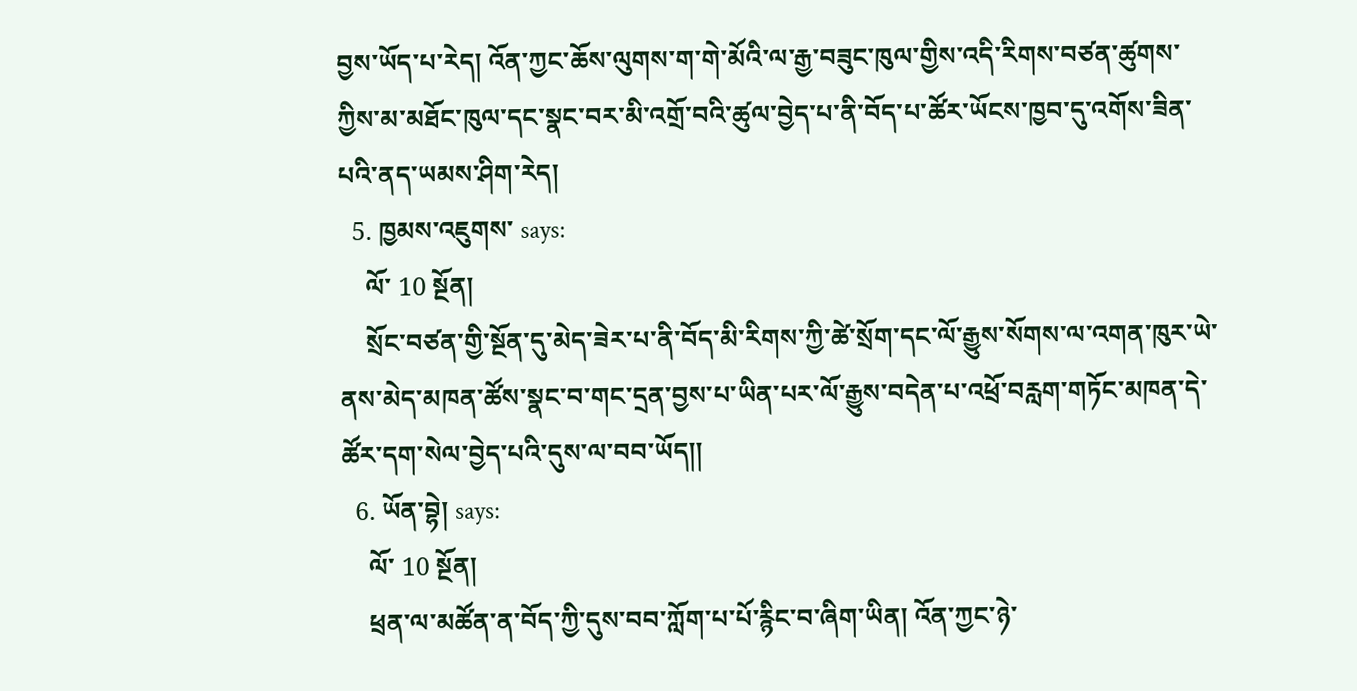བྱས་ཡོད་པ་རེད། འོན་ཀྱང་ཆོས་ལུགས་ག་གེ་མོའི་ལ་རྒྱ་བཟུང་ཁུལ་གྱིས་འདི་རིགས་བཙན་ཚུགས་ཀྱིས་མ་མཐོང་ཁུལ་དང་སྣང་བར་མི་འགྲོ་བའི་ཚུལ་བྱེད་པ་ནི་བོད་པ་ཚོར་ཡོངས་ཁྱབ་དུ་འགོས་ཟིན་པའི་ནད་ཡམས་ཤིག་རེད།
  5. ཁྱམས་འཇུགས་ says:
    ལོ་ 10 སྔོན།
    སྲོང་བཙན་གྱི་སྔོན་དུ་མེད་ཟེར་པ་ནི་བོད་མི་རིགས་ཀྱི་ཚེ་སྲོག་དང་ལོ་རྒྱུས་སོགས་ལ་འགན་ཁུར་ཡེ་ནས་མེད་མཁན་ཚོས་སྣང་བ་གང་དྲན་བྱས་པ་ཡིན་པར་ལོ་རྒྱུས་བདེན་པ་འཕྲོ་བརླག་གཏོང་མཁན་དེ་ཚོར་དག་སེལ་བྱེད་པའི་དུས་ལ་བབ་ཡོད།།
  6. ཡོན་བྷེ། says:
    ལོ་ 10 སྔོན།
    ཕྲན་ལ་མཚོན་ན་བོད་ཀྱི་དུས་བབ་ཀློག་པ་པོ་རྙིང་བ་ཞིག་ཡིན། འོན་ཀྱང་ཉེ་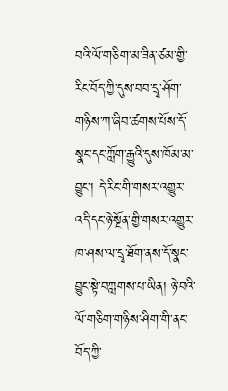བའི་ལོ་གཅིག་མ་ཟིན་ཙམ་གྱི་རིང་བོད་ཀྱི་དུས་བབ་དྲྭ་ཤོག་གཉིས་ཀ་ཞིབ་ཚགས་པོས་དོ་སྣང་དང་ཀློག་རྒྱུའི་དུས་ཁོམ་མ་བྱུང་། དེ་རིང་གི་གསར་འགྱུར་འདི་དང་ཉེ་སྔོན་གྱི་གསར་འགྱུར་ཁ་ཤས་ལ་དྲྭ་ཐོག་ནས་དོ་སྣང་བྱུང་སྟེ་བཀླགས་པ་ཡིན། ཉེ་བའི་ལོ་གཅིག་གཉིས་ཤིག་གི་ནང་བོད་ཀྱི་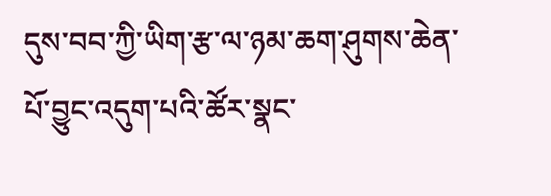དུས་བབ་ཀྱི་ཡིག་རྩ་ལ་ཉམ་ཆག་ཤུགས་ཆེན་པོ་བྱུང་འདུག་པའི་ཚོར་སྣང་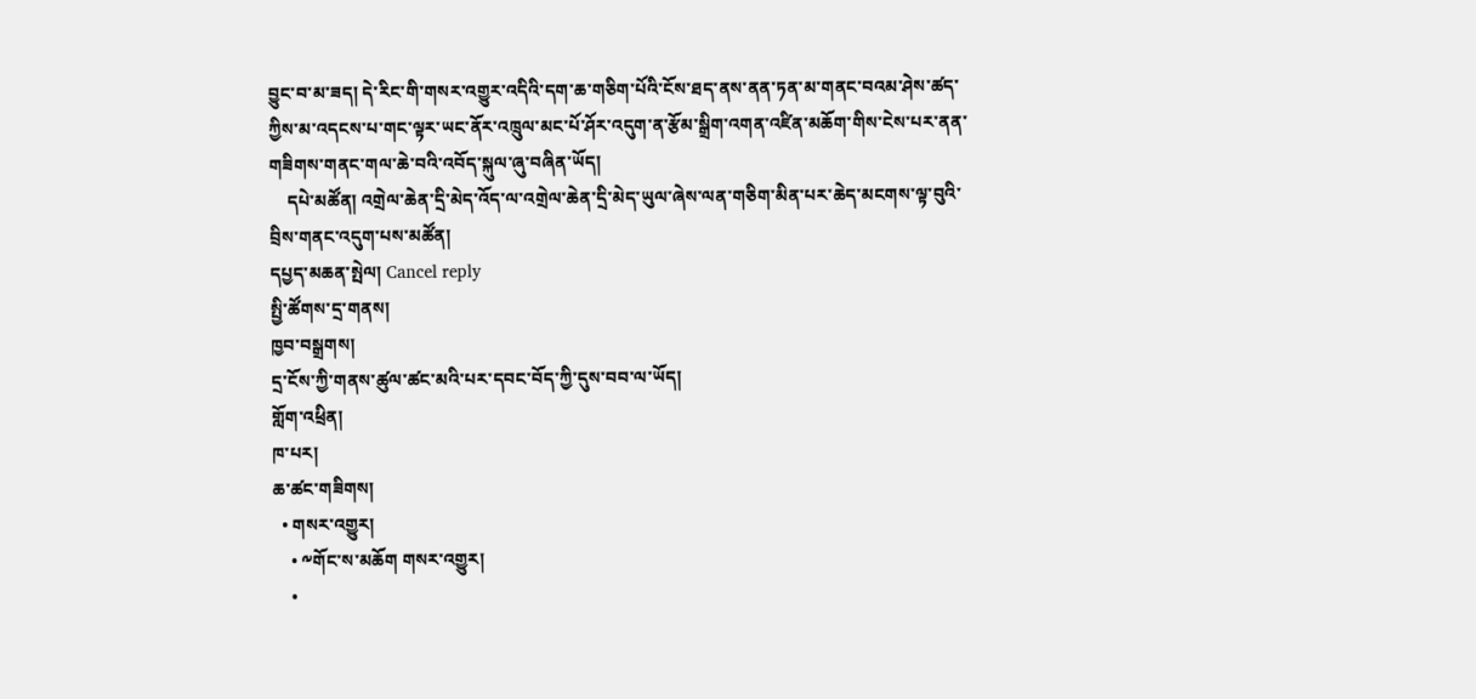བྱུང་བ་མ་ཟད། དེ་རིང་གི་གསར་འགྱུར་འདིའི་དག་ཆ་གཅིག་པོའི་ངོས་ཐད་ནས་ནན་ཏན་མ་གནང་བའམ་ཤེས་ཚད་ཀྱིས་མ་འདངས་པ་གང་ལྟར་ཡང་ནོར་འཁྲུལ་མང་པོ་ཤོར་འདུག་ན་རྩོམ་སྒྲིག་འགན་འཛིན་མཆོག་གིས་ངེས་པར་ནན་གཟིགས་གནང་གལ་ཆེ་བའི་འབོད་སྐུལ་ཞུ་བཞིན་ཡོད།
    དཔེ་མཚོན། འགྲེལ་ཆེན་དྲི་མེད་འོད་ལ་འགྲེལ་ཆེན་དྲི་མེད་ཡུལ་ཞེས་ལན་གཅིག་མིན་པར་ཆེད་མངགས་ལྟ་བུའི་བྲིས་གནང་འདུག་པས་མཚོན།
དཔྱད་མཆན་སྤེལ། Cancel reply
སྤྱི་ཚོགས་དྲ་གནས།
ཁྱབ་བསྒྲགས།
དྲ་ངོས་ཀྱི་གནས་ཚུལ་ཚང་མའི་པར་དབང་བོད་ཀྱི་དུས་བབ་ལ་ཡོད།
གློག་འཕྲིན།
ཁ་པར།
ཆ་ཚང་གཟིགས།
  • གསར་འགྱུར།
    • ༸གོང་ས་མཆོག གསར་འགྱུར།
    •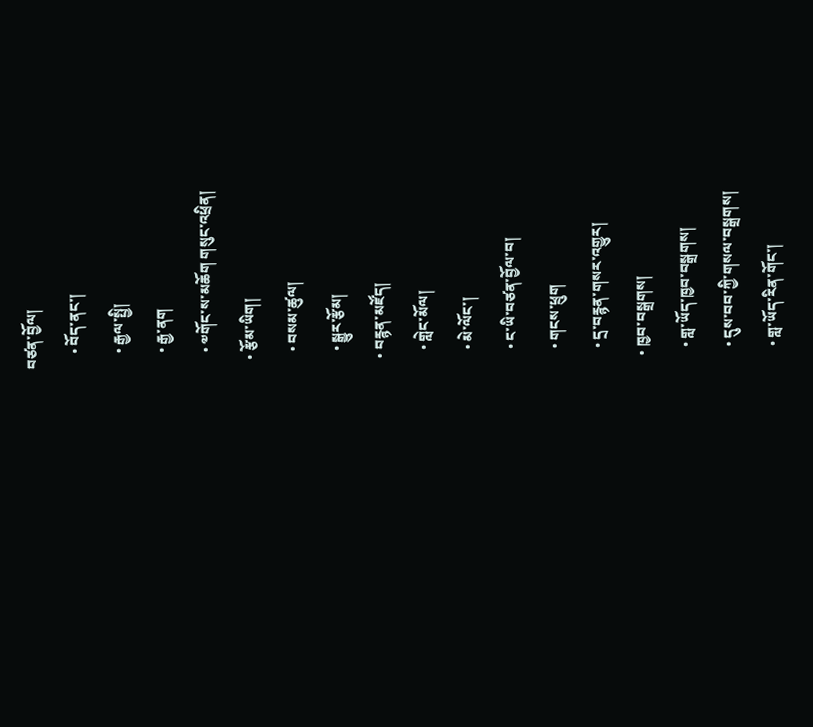བཙན་བྱོལ།
    • བོད་ནང་།
    • རྒྱལ་སྤྱི།
    • རྒྱ་ནག
    • ༧གོང་ས་མཆོག གསུང་འཕྲིན།
  • རྩོམ་ཡིག།
    • བསམ་ཚུལ།
    • སྒྱུར་རྩོམ།
  • བརྙན་མཛོད།
    • གླེང་མོལ།
    • མེ་ལོང་།
    • ང་ཡི་བཙན་བྱོལ་བ།
    • གངས་ཕྲུག
    • དྲ་བརྙན་གསར་འགྱུར།
  • ཁྱབ་བསྒྲགས།
    • གླ་ཡོད་ཁྱབ་བསྒྲགས།
    • དུས་བབ་ཀྱི་གསལ་བསྒྲགས།
    • གླ་ཡོད་རིན་གོང་།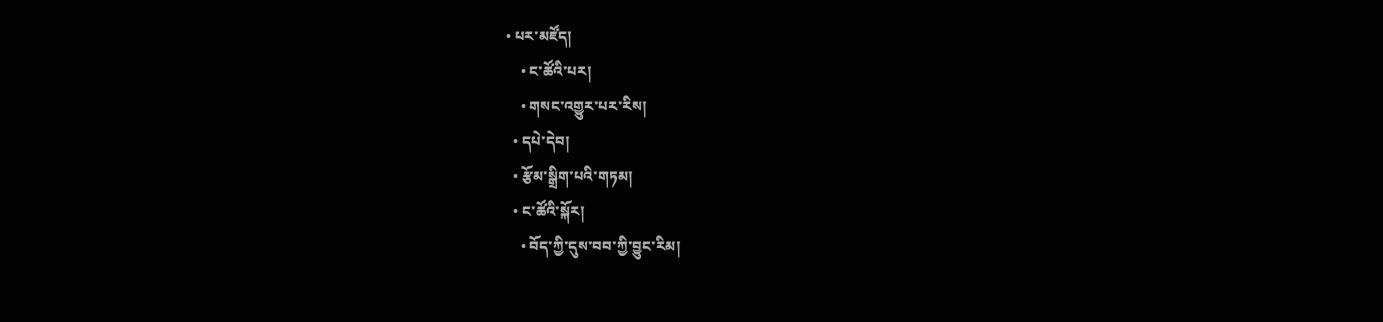• པར་མཛོད།
    • ང་ཚོའི་པར།
    • གསང་འགྱུར་པར་རིས།
  • དཔེ་དེབ།
  • རྩོམ་སྒྲིག་པའི་གཏམ།
  • ང་ཚོའི་སྐོར།
    • བོད་ཀྱི་དུས་བབ་ཀྱི་བྱུང་རིམ།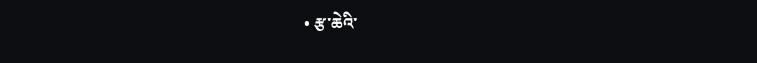• རྩ་ཆེའི་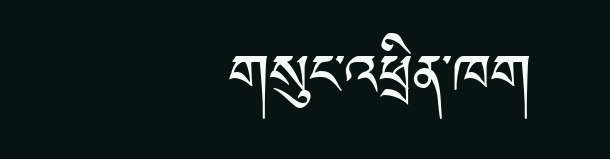གསུང་འཕྲིན་ཁག